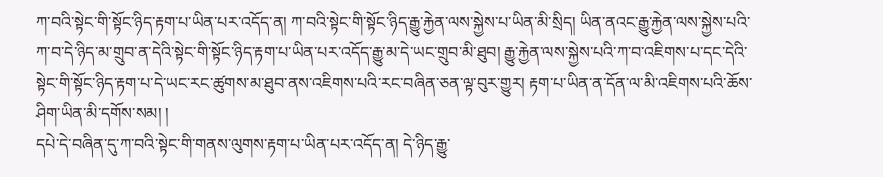ཀ་བའི་སྟེང་གི་སྟོང་ཉིད་རྟག་པ་ཡིན་པར་འདོད་ན། ཀ་བའི་སྟེང་གི་སྟོང་ཉིད་རྒྱུ་རྐྱེན་ལས་སྐྱེས་པ་ཡིན་མི་སྲིད། ཡིན་ནའང་རྒྱུ་རྐྱེན་ལས་སྐྱེས་པའི་ཀ་བ་དེ་ཉིད་མ་གྲུབ་ན་དེའི་སྟེང་གི་སྟོང་ཉིད་རྟག་པ་ཡིན་པར་འདོད་རྒྱུ་མ་དེ་ཡང་གྲུབ་མི་ཐུབ། རྒྱུ་རྐྱེན་ལས་སྐྱེས་པའི་ཀ་བ་འཇིགས་པ་དང་དེའི་སྟེང་གི་སྟོང་ཉིད་རྟག་པ་དེ་ཡང་རང་ཚུགས་མ་ཐུབ་ནས་འཇིགས་པའི་རང་བཞིན་ཅན་ལྟ་བུར་གྱུར། རྟག་པ་ཡིན་ན་དོན་ལ་མི་འཇིགས་པའི་ཆོས་ཤིག་ཡིན་མི་དགོས་སམ། །
དཔེ་དེ་བཞིན་དུ་ཀ་བའི་སྟེང་གི་གནས་ལུགས་རྟག་པ་ཡིན་པར་འདོད་ན། དེ་ཉིད་རྒྱུ་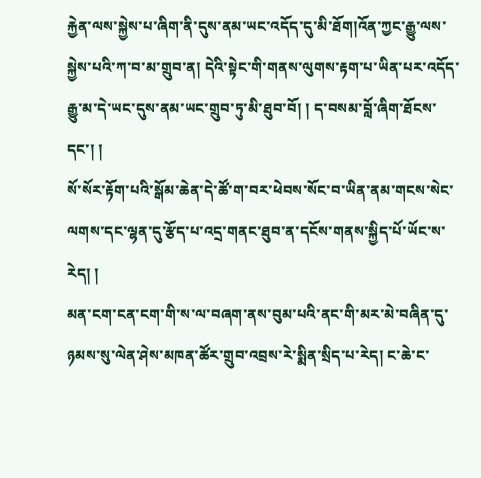རྐྱེན་ལས་སྐྱེས་པ་ཞིག་ནི་དུས་ནམ་ཡང་འདོད་དུ་མི་ཐོག།འོན་ཀྱང་རྒྱུ་ལས་སྐྱེས་པའི་ཀ་བ་མ་གྲུབ་ན། དེའི་སྟེང་གི་གནས་ལུགས་རྟག་པ་ཡིན་པར་འདོད་རྒྱུ་མ་དེ་ཡང་དུས་ནམ་ཡང་གྲུབ་ཏུ་མི་ཐུབ་བོ། ། ད་བསམ་བློ་ཞིག་ཐོངས་དང་། །
སོ་སོར་རྟོག་པའི་སྒོམ་ཆེན་དེ་ཚོ་ག་བར་ཕེབས་སོང་བ་ཡིན་ནམ་གངས་སེང་ལགས་དང་ལྷན་དུ་རྩོད་པ་འདྲ་གནང་ཐུབ་ན་དངོས་གནས་སྐྱིད་པོ་ཡོང་ས་རེད། །
མན་ངག་ངན་ངག་གི་ས་ལ་བཞག་ནས་བུམ་པའི་ནང་གི་མར་མེ་བཞིན་དུ་ཉམས་སུ་ལེན་ཤེས་མཁན་ཚོར་གྲུབ་འབྲས་རེ་སྨིན་སྲིད་པ་རེད། ང་ཆེ་ང་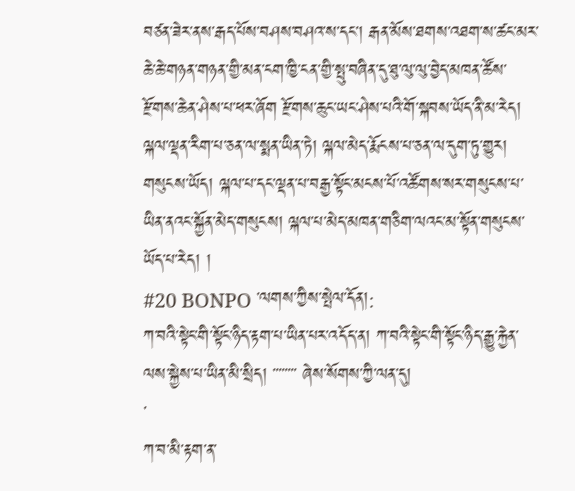བཙན་ཟེར་ནས་རྒད་པོས་བཤས་བཤའ་ས་དང་། རྒན་མོས་ཐགས་འཐག་ས་ཚང་མར་ཆེ་ཆེ་གཉན་གཉན་གྱི་མན་ངག་ཁྱི་ངན་གྱི་སྤུ་བཞིན་དུ་ཐུ་ལུ་ལུ་བྱེད་མཁན་ཚོས་རྫོགས་ཆེན་ཤེས་པ་ཕར་ཞོག རྫོགས་ཆུང་ཡང་ཤེས་པའི་གོ་སྐབས་ཡོད་ནི་མ་རེད།
ལྐལ་ལྡན་རིག་པ་ཅན་ལ་སྨན་ཡིན་ཏེ། ལྐལ་མེད་རྨོངས་པ་ཅན་ལ་དུག་ཏུ་གྱུར། གསུངས་ཡོད། ལྐལ་པ་དང་ལྡན་པ་བརྒྱ་སྟོང་མངས་པོ་འཚོགས་སར་གསུངས་པ་ཡིན་ནའང་སྐྱོན་མེད་གསུངས། ལྐལ་པ་མེད་མཁན་གཅིག་ལའང་མ་སྟོན་གསུངས་ཡོད་པ་རེད། །
#20 BONPO ་ལགས་ཀྱིས་སྤེལ་དོན།:
ཀ་བའི་སྟེང་གི་སྟོང་ཉིད་རྟག་པ་ཡིན་པར་འདོད་ན། ཀ་བའི་སྟེང་གི་སྟོང་ཉིད་རྒྱུ་རྐྱེན་ལས་སྐྱེས་པ་ཡིན་མི་སྲིད། ་་་་་་་་ ཞེས་སོགས་ཀྱི་ལན་དུ།
་
ཀ་བ་མི་རྟག་ན་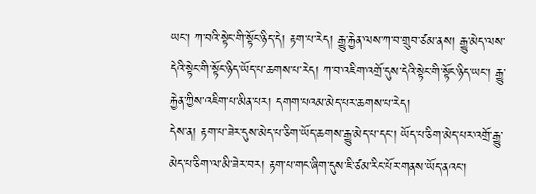ཡང་། ཀ་བའི་སྟེང་གི་སྟོང་ཉིད་དེ། རྟག་པ་རེད། རྒྱུ་རྐྱེན་ལས་ཀ་བ་གྲུབ་ཙམ་ནས། རྒྱུ་མེད་ལས་དེའི་སྟེང་གི་སྟོང་ཉིད་ཡོད་པ་ཆགས་པ་རེད། ཀ་བ་འཇིག་འགྲོ་དུས་དེའི་སྟེང་གི་སྟོང་ཉིད་ཡང་། རྒྱུ་རྐྱེན་ཀྱིས་འཇིག་པ་མིན་པར། དགག་པའམ་མེད་པར་ཆགས་པ་རེད།
དེས་ན། རྟག་པ་ཟེར་དུས་མེད་པ་ཅིག་ཡོད་ཆགས་རྒྱུ་མེད་པ་དང་། ཡོད་པ་ཅིག་མེད་པར་འགྲོ་རྒྱུ་མེད་པ་ཅིག་ལ་མི་ཟེར་བར། རྟག་པ་གང་ཞིག་དུས་ཇི་ཙམ་རིང་པོར་གནས་ཡོད་ནའང་།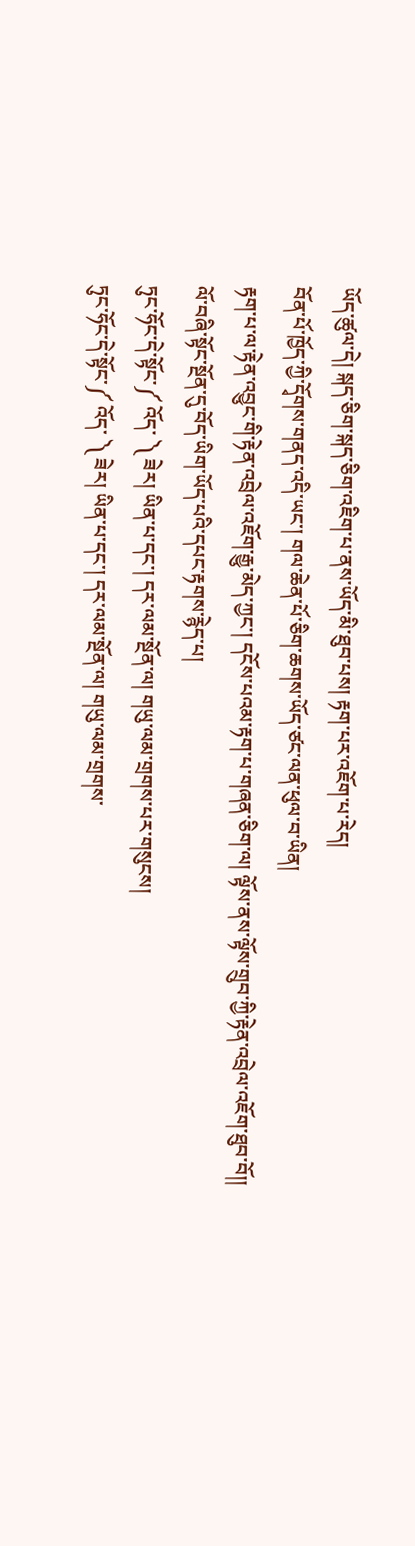ཡོད་ཚུལ་དེ། སྐད་ཅིག་སྐད་ཅིག་འཇིག་པ་ནས་ཡོད་མི་ཐུབ་པས། རྟག་པར་འཇོག་པ་རེད།
བོན་པོ་ཁྱོད་ཀྱི་དྭོགས་གནད་འདི་ཡང་། གལ་ཆེན་པོ་ཅིག་ཆགས་ཡོད་ཙང་ལན་ཕུལ་བ་ཡིན།
རྟག་པ་ལ་རྟེན་འབྱུང་གི་རྟེན་འབྲེལ་འཇོག་རྒྱུ་མེད་ཀྱང་། དངོས་པའམ་རྟག་པ་གཞན་ཅིག་ལ། ལྟོས་ནས་ལྟོས་གྲུབ་ཀྱི་རྟེན་འབྲེལ་འཇོག་ཐུབ་བོ།།
ལོ་བཞི་སྟོང་སྔོན་དུ་བོད་ཡིག་ཡོད་པའི་དཔང་རྟགས་རྙེད་པ།
ཏུང་ཧོང་དེ་སྟོང་༼ འོད་ ༽ ཟེར། ཡིན་པ་དང་། དར་ལམ་སྔོན་ལ། གཡུ་ལམ་གྲགས་པར་གསུངས།
ཏུང་ཧོང་དེ་སྟོང་༼ འོད་ ༽ ཟེར། ཡིན་པ་དང་། དར་ལམ་སྔོན་ལ། གཡུ་ལམ་གྲགས་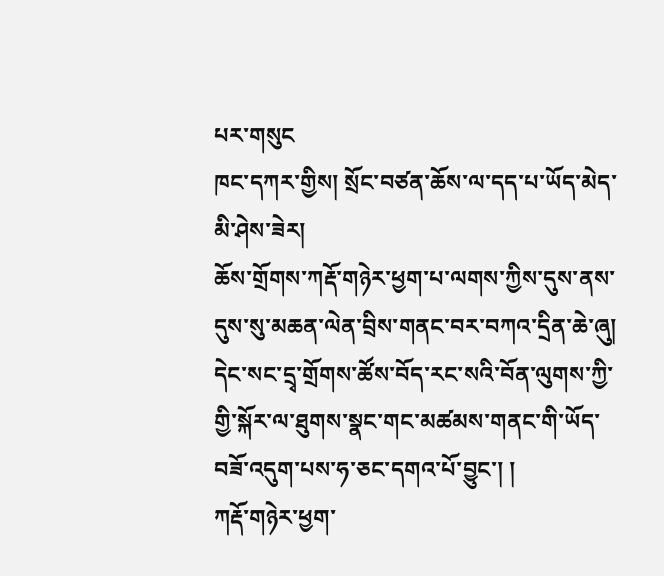པར་གསུང
ཁང་དཀར་གྱིས། སྲོང་བཙན་ཆོས་ལ་དད་པ་ཡོད་མེད་མི་ཤེས་ཟེར།
ཆོས་གྲོགས་ཀརྡོ་གཉེར་ཕྱག་པ་ལགས་ཀྱིས་དུས་ནས་དུས་སུ་མཆན་ལེན་བྲིས་གནང་བར་བཀའ་དྲིན་ཆེ་ཞུ། དེང་སང་དྲྭ་གྲོགས་ཚོས་བོད་རང་སའི་བོན་ལུགས་ཀྱི་གྱི་སྐོར་ལ་ཐུགས་སྣང་གང་མཚམས་གནང་གི་ཡོད་བཟོ་འདུག་པས་ཧ་ཅང་དགའ་པོ་བྱུང་། །
ཀརྡོ་གཉེར་ཕྱག་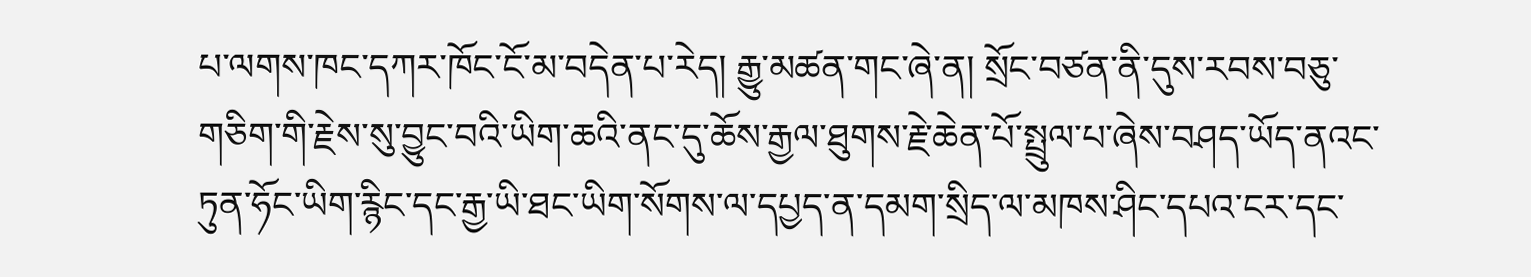པ་ལགས་ཁང་དཀར་ཁོང་ངོ་མ་བདེན་པ་རེད། རྒྱུ་མཚན་གང་ཞེ་ན། སྲོང་བཙན་ནི་དུས་རབས་བཅུ་གཅིག་གི་རྗེས་སུ་བྱུང་བའི་ཡིག་ཆའི་ནང་དུ་ཆོས་རྒྱལ་ཐུགས་རྗེ་ཆེན་པོ་སྤྲུལ་པ་ཞེས་བཤད་ཡོད་ནའང་ཏུན་ཧོང་ཡིག་རྙིང་དང་རྒྱ་ཡི་ཐང་ཡིག་སོགས་ལ་དཔྱད་ན་དམག་སྲིད་ལ་མཁས་ཤིང་དཔའ་ངར་དང་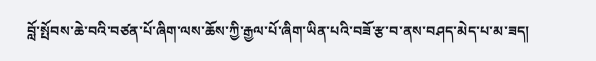བློ་སྤོབས་ཆེ་བའི་བཙན་པོ་ཞིག་ལས་ཆོས་ཀྱི་རྒྱལ་པོ་ཞིག་ཡིན་པའི་བཟོ་རྩ་བ་ནས་བཤད་མེད་པ་མ་ཟད།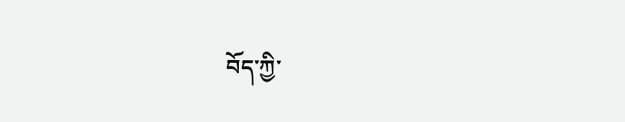བོད་ཀྱི་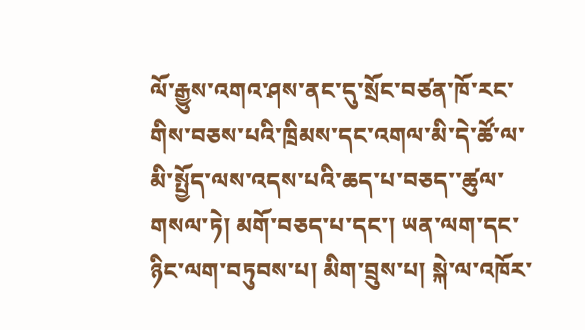ལོ་རྒྱུས་འགའ་ཤས་ནང་དུ་སྲོང་བཙན་ཁོ་རང་གིས་བཅས་པའི་ཁྲིམས་དང་འགལ་མི་དེ་ཚོ་ལ་མི་སྤྱོད་ལས་འདས་པའི་ཆད་པ་བཅད་་ཚུལ་གསལ་ཏེ། མགོ་བཅད་པ་དང་། ཡན་ལག་དང་ཉིང་ལག་བཏུབས་པ། མིག་བྲུས་པ། སྐེ་ལ་འཁོར་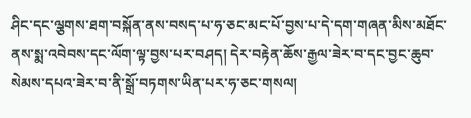ཤིང་དང་ལྕགས་ཐག་བསྐོན་ནས་བསད་པ་ཧ་ཅང་མང་པོ་བྱས་པ་དེ་དག་གཞན་མིས་མཐོང་ནས་སྨ་འབེབས་དང་ལོག་ལྟ་བྱས་པར་བཤད། དེར་བརྟེན་ཆོས་རྒྱལ་ཟེར་བ་དང་བྱང་ཆུབ་སེམས་དཔའ་ཟེར་བ་ནི་སྒྲོ་བཏགས་ཡིན་པར་ཧ་ཅང་གསལ།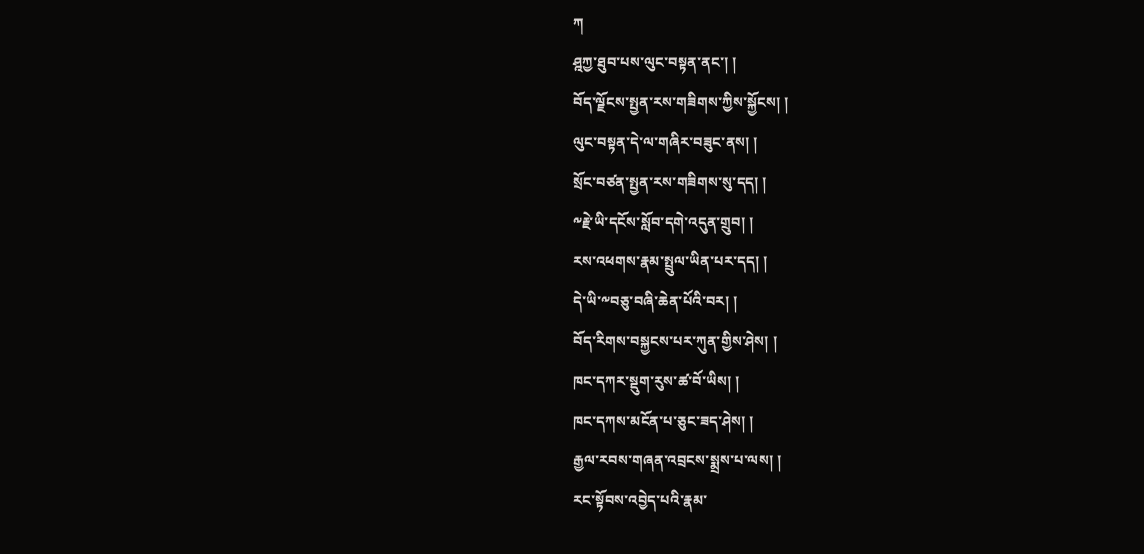ཀ
ཤྰཀྱ་ཐུབ་པས་ལུང་བསྟན་ནང་། །
བོད་ལྗོངས་སྤྱན་རས་གཟིགས་ཀྱིས་སྐྱོངས། །
ལུང་བསྟན་དེ་ལ་གཞིར་བཟུང་ནས། །
སྲོང་བཙན་སྤྱན་རས་གཟིགས་སུ་དད། །
༸རྗེ་ཡི་དངོས་སློབ་དགེ་འདུན་གྲུབ། །
རས་འཕགས་རྣམ་སྤྲུལ་ཡིན་པར་དད། །
དེ་ཡི་༸བཅུ་བཞི་ཆེན་པོའི་བར། །
བོད་རིགས་བསྐྱངས་པར་ཀུན་གྱིས་ཤེས། །
ཁང་དཀར་སྡུག་རུས་ཚ་བོ་ཡིས། །
ཁང་དཀས་མངོན་པ་ཅུང་ཟད་ཤེས། །
རྒྱལ་རབས་གཞན་འབྲངས་སྨྲས་པ་ལས། །
རང་སྟོབས་འབྱེད་པའི་རྣམ་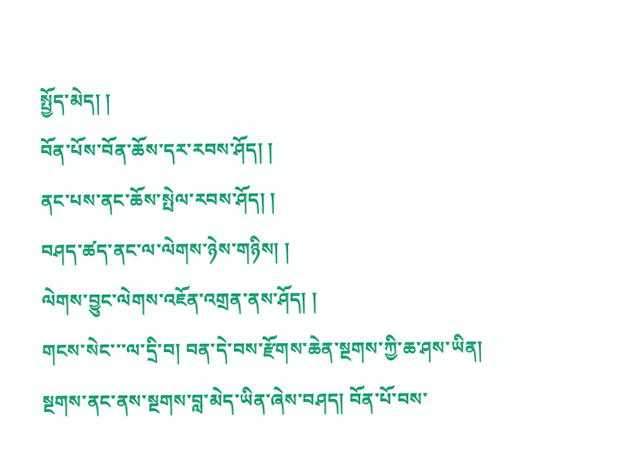སྤྱོད་མེད། །
བོན་པོས་བོན་ཆོས་དར་རབས་ཤོད། །
ནང་པས་ནང་ཆོས་སྤེལ་རབས་ཤོད། །
བཤད་ཚད་ནང་ལ་ལེགས་ཉེས་གཉིས། །
ལེགས་བྱུང་ལེགས་འཇོན་འགྲན་ནས་ཤོད། །
གངས་སེང་་་ལ་དྲི་བ། བན་དེ་བས་རྫོགས་ཆེན་སྔགས་ཀྱི་ཆ་ཤས་ཡིན། སྔགས་ནང་ནས་སྔགས་བླ་མེད་ཡིན་ཞེས་བཤད། བོན་པོ་བས་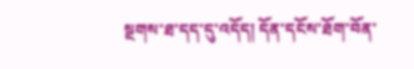སྔགས་ཐ་དད་དུ་འདོད། དོན་དངོས་ཐོག་བོན་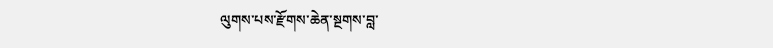ལུགས་པས་རྫོགས་ཆེན་སྔགས་བླ་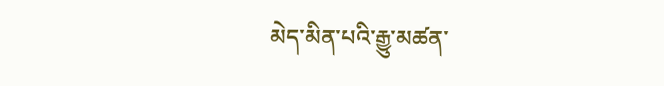མེད་མིན་པའི་རྒྱུ་མཚན་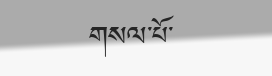གསལ་པོ་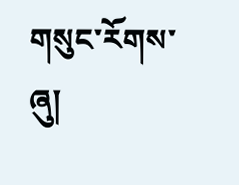གསུང་རོགས་ཞུ།